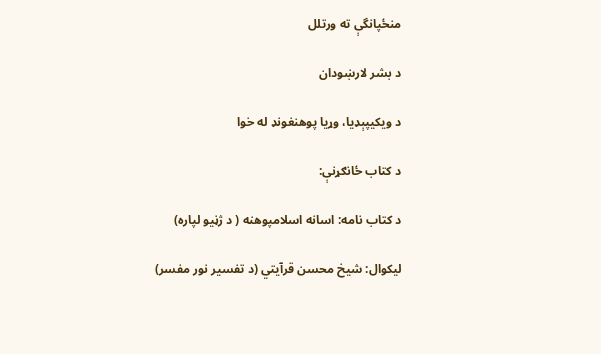منځپانگې ته ورتلل

د بشر لارښودان

د ويکيپېډيا، وړیا پوهنغونډ له خوا

د کتاب ځانګړنې:

د کتاب نامه: اسانه اسلامپوهنه ( د ژڼیو لپاره)

لیکوال: شیخ محسن قرآیتي (د تفسیر نور مفسر)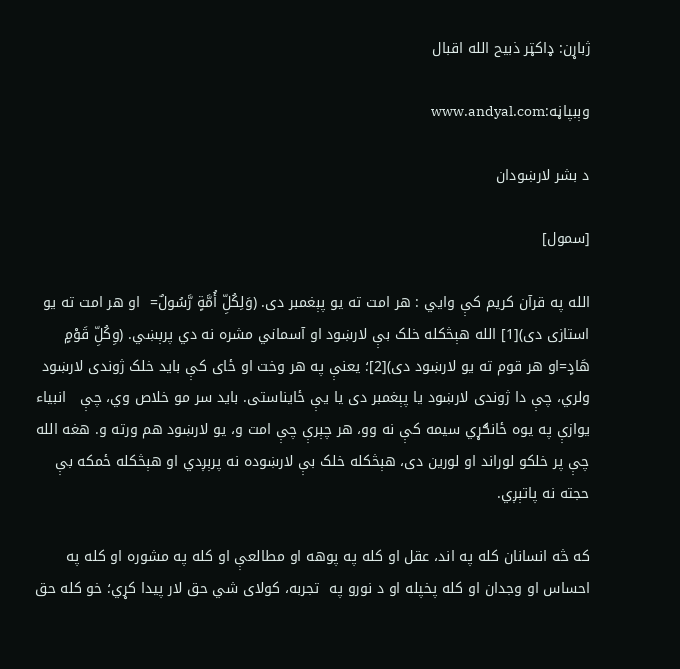ژباړن: ډاکټر ذبیح الله اقبال

وېبپاڼه:www.andyal.com

د بشر لارښودان

[سمول]

الله په قرآن کریم کې وايي : هر امت ته یو پېغمبر دی. (وَلِكُلِّ أُمَّةٍ رَّسُولٌ=  او هر امت ته يو استازى دی)[1] الله هېڅکله خلک بې لارښود او آسماني مشره نه دي پرېښي. (وِكُلِّ قَوْمٍ هَادٍ=او هر قوم ته يو لارښود دى)[2]؛ یعنې په هر وخت او ځای کې باید خلک ژوندی لارښود ولري، چې دا ژوندی لارښود یا پېغمبر دی یا یې ځایناستی. باید سر مو خلاص وي، چې   انبیاء یوازې په یوه ځانګړي سیمه کې نه وو، هر چېرې چې امت و، یو لارښود هم ورته و. هغه الله چې پر خلکو لوراند او لورین دی، هېڅکله خلک بې لارښوده نه پرېږدي او هېڅکله ځمکه بې حجته نه پاتېږي.

که څه انسانان کله په اند، عقل او کله په پوهه او مطالعې او کله په مشوره او کله په احساس او وجدان او کله پخپله او د نورو په  تجربه، کولای شي حق لار پیدا کړي؛ خو کله حق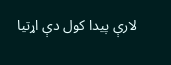لارې پیدا کول دې اړتیا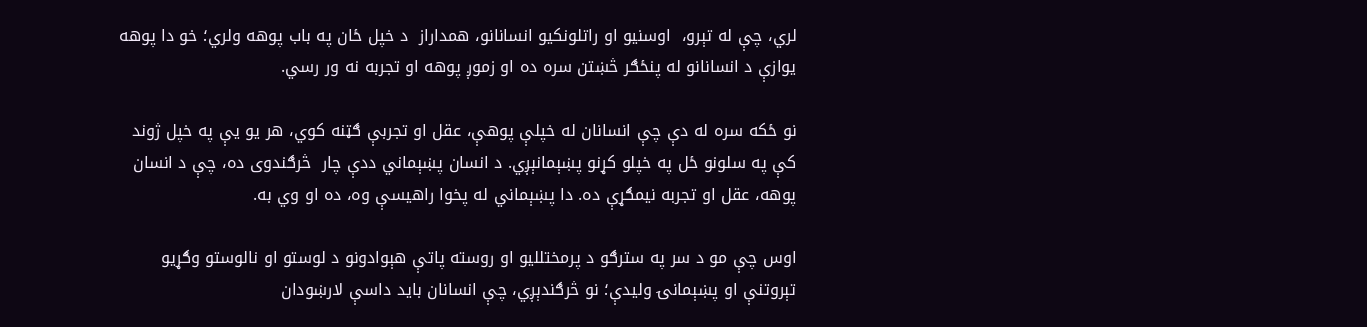لري، چې له تېرو،  اوسنیو او راتلونکیو انسانانو، همداراز  د خپل ځان په باب پوهه ولري؛ خو دا پوهه یوازې د انسانانو له پنځګر څښتن سره ده او زموږ پوهه او تجربه نه ور رسي.

نو ځکه سره له دې چې انسانان له خپلې پوهې، عقل او تجربې ګټنه کوي، هر یو یې په خپل ژوند کې په سلونو ځل په خپلو کړنو پښېمانېږي. د انسان پښېماني ددې چار  څرګندوی ده، چې د انسان پوهه، عقل او تجربه نیمګړې ده. دا پښېماني له پخوا راهیسې وه، ده او وي به.

اوس چې مو د سر په سترګو د پرمختللیو او روسته پاتې هېوادونو د لوستو او نالوستو وګړیو تېروتنې او پښېمانۍ ولیدې؛ نو څرګندېږي، چې انسانان باید داسې لارښودان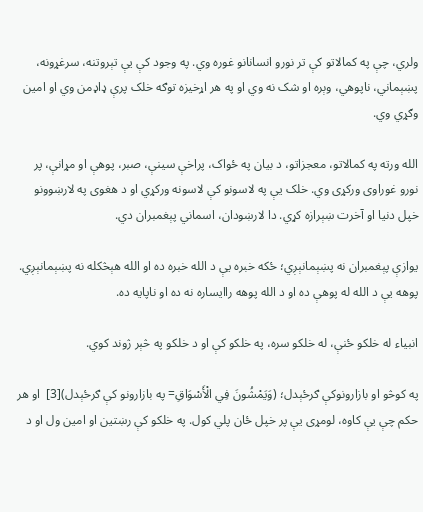ولري، چې په کمالاتو کې تر نورو انسانانو غوره وي. په وجود کې یې تېروتنه، سرغړونه، پښېماني، ناپوهي، وېره او شک نه وي او په هر اړخیزه توګه خلک پرې ډاډمن وي او امین وګړي وي.

الله ورته په کمالاتو، معجزاتو، د بیان په ځواک، پراخې سینې، صبر، پوهې او مړانې، پر نورو غوراوی ورکړی وي. خلک یې په لاسونو کې لاسونه ورکړي او د هغوی په لارښوونو خپل دنیا او آخرت ښېرازه کړي. دا لارښودان، اسماني پېغمبران دي.

یوازې پېغمبران نه پښېمانېږي؛ ځکه خبره یې د الله خبره ده او الله هېڅکله نه پښېمانېږي. پوهه یې د الله له پوهې ده او د الله پوهه راایساره نه ده او ناپایه ده.

انبیاء له خلکو ځنې، له خلکو سره، په خلکو کې او د خلکو په څېر ژوند کوي.

په کوڅو او بازارونوکې ګرځېدل؛ (وَيَمْشُونَ فِي الْأَسْوَاقِ= په بازارونو كې ګرځېدل)[3]  او هر حکم چې یې کاوه، لومړی یې پر خپل ځان پلي کول. په خلکو کې رښتین او امین ول او د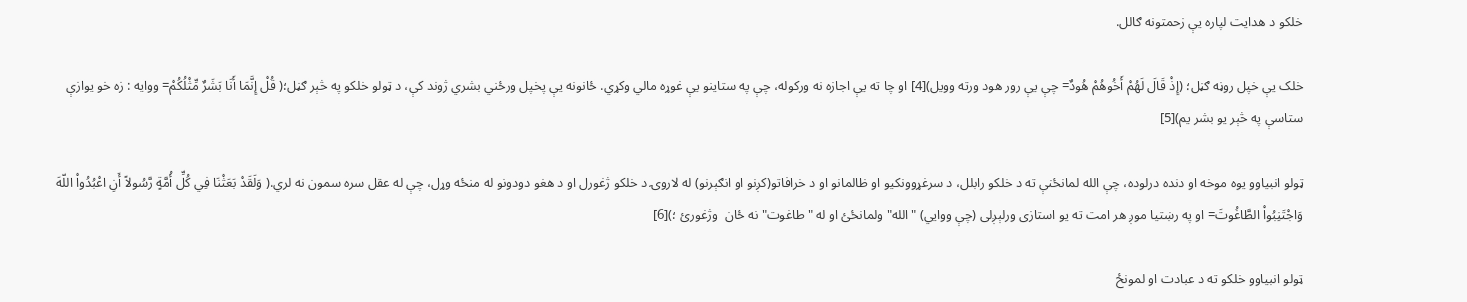خلکو د هدایت لپاره یې زحمتونه ګالل.

خلک یې خپل روڼه ګڼل؛ (إِذْ قَالَ لَهُمْ أَخُوهُمْ هُودٌ= چې یې رور هود ورته وويل)[4] او چا ته یې اجازه نه ورکوله، چې په ستاینو یې غوړه مالي وکړي. ځانونه یې پخپل ورځني بشري ژوند کې، د ټولو خلکو په څېر ګڼل؛( قُلْ إِنَّمَا أَنَا بَشَرٌ مِّثْلُكُمْ= ووايه : زه خو يوازې ستاسې په څېر يو بشر يم)[5]

ټولو انبیاوو یوه موخه او دنده درلوده، چې الله لمانځنې ته د خلکو رابلل، د سرغړوونکیو او ظالمانو او د خرافاتو(کږنو او انګېرنو) له لاروۍ د خلکو ژغورل او د هغو دودونو له منځه وړل، چې له عقل سره سمون نه لري.( وَلَقَدْ بَعَثْنَا فِي كُلِّ أُمَّةٍ رَّسُولاً أَنِ اعْبُدُواْ اللّهَ وَاجْتَنِبُواْ الطَّاغُوتَ= او په رښتيا موږ هر امت ته يو استازى ورلېږلى (چې ووايي) "الله" ولمانځئ او له "طاغوت" نه ځان  وژغورئ ؛)[6]

ټولو انبیاوو خلکو ته د عبادت او لمونځ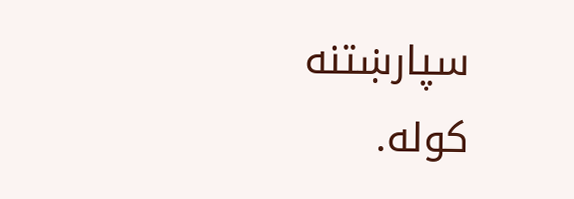سپارښتنه کوله.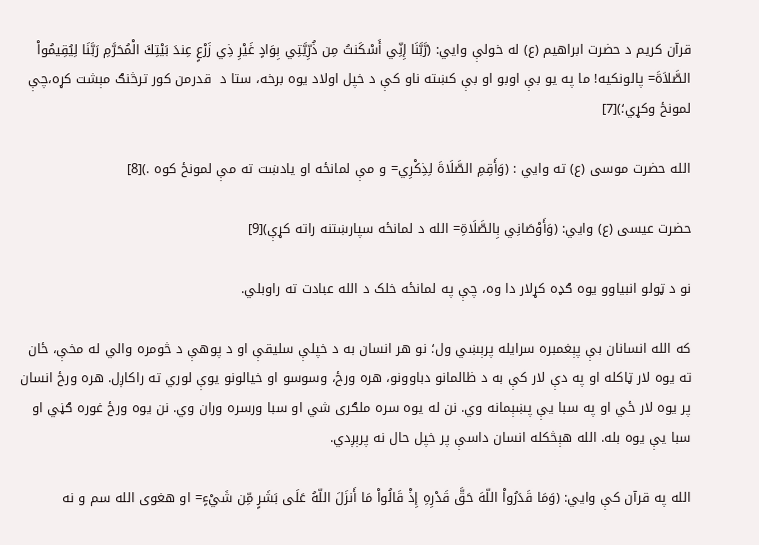قرآن کریم د حضرت ابراهیم (ع) له خولې وايي: (رَّبَّنَا إِنِّي أَسْكَنتُ مِن ذُرِّيَّتِي بِوَادٍ غَيْرِ ذِي زَرْعٍ عِندَ بَيْتِكَ الْمُحَرَّمِ رَبَّنَا لِيُقِيمُواْ الصَّلاَةَ= پالونكيه! ما په يو بې اوبو او بې کښته ناو كې د خپل اولاد يوه برخه، ستا د  قدرمن كور ترڅنګ مېشت كړه،چې لمونځ وكړي؛)[7]

الله حضرت موسی (ع) ته وايي : (وَأَقِمِ الصَّلَاةَ لِذِكْرِي= و مې لمانځه او يادښت ته مې لمونځ كوه .)[8]

حضرت عیسی (ع) وايي: (وَأَوْصَانِي بِالصَّلَاةِ= الله د لمانځه سپارښتنه راته کړې)[9]

نو د ټولو انبیاوو یوه ګډه کړلار دا وه، چې په لمانځه خلک د الله عبادت ته راوبلي.

که الله انسانان بې پېغمبره سرایله پرېښي ول؛ نو هر انسان به د خپلې سلیقې او د پوهې د څومره والي له مخې، ځان ته یوه لار ټاکله او په دې لار کې به د ظالمانو دباوونو، هره ورځ، وسوسو او خیالونو یوې لوري ته راکاږل. هره ورځ انسان پر یوه لار ځي او په سبا یې پښېمانه وي. نن له یوه سره ملګری شي او سبا ورسره وران وي. نن یوه ورځ غوره ګڼي او سبا یې یوه بله. الله هېڅکله انسان داسې پر خپل حال نه پرېږدي.

الله په قرآن کې وايي: (وَمَا قَدَرُواْ اللّهَ حَقَّ قَدْرِهِ إِذْ قَالُواْ مَا أَنزَلَ اللّهُ عَلَى بَشَرٍ مِّن شَيْءٍ= او هغوى الله سم و نه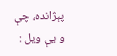پېژانده، چې و يې ويل :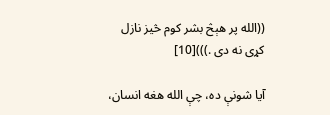((الله پر هېڅ بشر کوم څیز نازل كړى نه دی .)))[10]

آیا شونې ده، چې الله هغه انسان،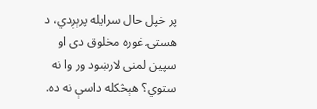پر خپل حال سرایله پرېږدي، د هستۍ غوره مخلوق دی او سپین لمنی لارښود ور وا نه ستوي؟ هېڅکله داسې نه ده.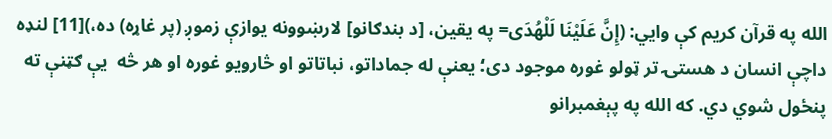الله په قرآن کریم کې وايي: (إِنَّ عَلَيْنَا لَلْهُدَى= په يقين، [د بندګانو] لارښوونه يوازې زموږ (پر غاړه) ده،)[11] لنډه داچې انسان د هستۍ تر ټولو غوره موجود دی؛ یعنې له جماداتو، نباتاتو او څارویو غوره او هر څه  یې ګټنې ته پنځول شوي دي. که الله په پېغمبرانو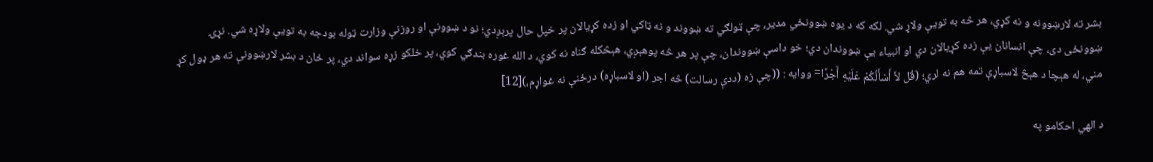بشر ته لارښوونه و نه کړي، هر څه به تویې ولاړ شي. لکه که د یوه ښوونځي مدیر، چې ټولګي ته ښووند و نه ټاکي او زده کړیالان پر خپل حال پرېږدي؛ نو د ښوونې او روزنې وزارت ټوله بودجه به تویې ولاړه شي. نړۍ ښوونځی دی، چې انسانان یې زده کړیالان دي او انبیاء یې ښووندان دي؛ خو داسې ښووندان، چې پر هر څه پوهېږي، هېڅکله ګناه نه کوي، د الله غوره بندګي کوي، پر خلکو زړه سواند دي، پر ځان د بشر لارښوونې ته هر ډول کړ مني، له هېچا د هېڅ لاسباړې تمه هم نه لري؛ (قُل لاَّ أَسْأَلُكُمْ عَلَيْهِ أَجْرًا= ووايه : ((چې زه (ددې رسالت) څه اجر (او لاسباړه) درځنې نه غواړم،)[12]

د الهي احکامو په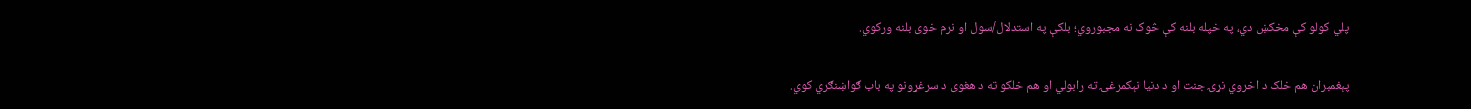پلي کولو کې مخکښ دي، په خپله بلنه کې څوک نه مجبوروي؛ بلکې په استدلال/سول او نرم خوی بلنه ورکوي.

پېغمبران هم خلک د اخروي نړۍ جنت او د دنیا نېکمرغۍ ته رابولي او هم خلکو ته د هغوی د سرغړونو په باب ګواښنګري کوي.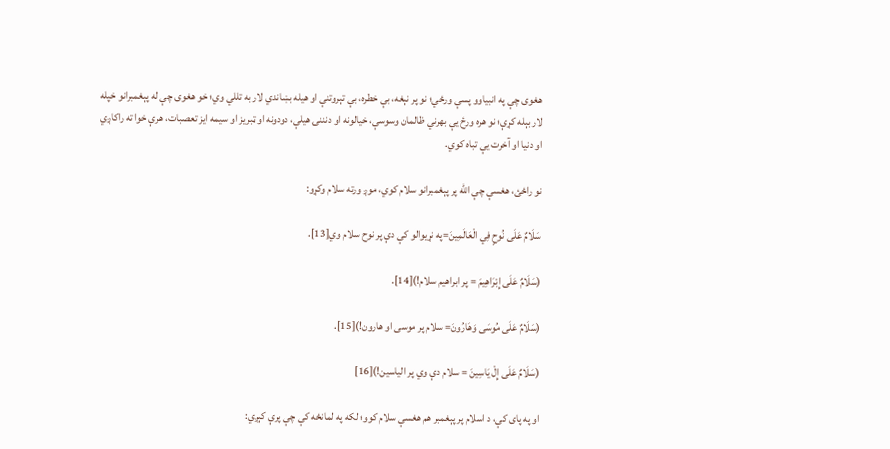هغوی چې په انبیاوو پسې ورځي؛ نو پر نېغه، بې خطره، بې تېروتنې او هیله بښاندي لار به تللي وي؛ خو هغوی چې له پېغمبرانو خپله لار بېله کړې؛ نو هره ورځ یې بهرني ظالمان وسوسې، خیالونه او دنننۍ هیلې، دودونه او ټبریز او سیمه ایز تعصبات، هرې خوا ته راکاږي او دنیا او آخرت یې تباه کوي.

نو راځئ، هغسې چې الله پر پېغمبرانو سلام کوي، موږ ورته سلام وکړو:

سَلَامٌ عَلَى نُوحٍ فِي الْعَالَمِينَ=په نړيوالو كې دې پر نوح سلام وي[13].

(سَلَامٌ عَلَى إِبْرَاهِيمَ = پر ابراهيم سلام!)[14].

(سَلَامٌ عَلَى مُوسَى وَهَارُونَ= سلام پر موسى او هارون!)[15].

(سَلَامٌ عَلَى إِلْ يَاسِينَ = سلام دې وي پر الياسين!)[16]

او په پای کې، د اسلام پر پېغمبر هم هغسې سلام کوو؛ لکه په لمانځه کې چې پرې کېږي: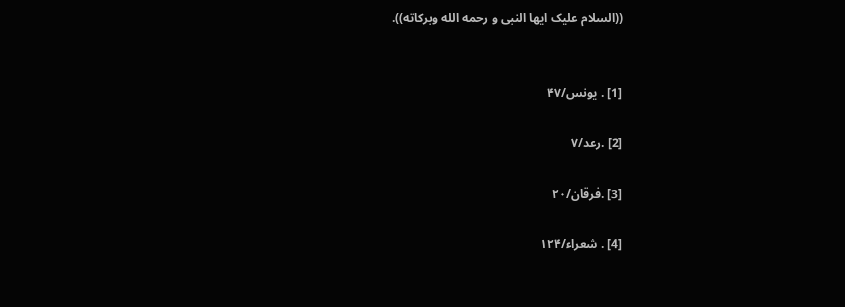((السلام علیک ایها النبی و رحمه الله وبرکاته)).


[1] . یونس/۴۷

[2] .رعد/۷

[3] .فرقان/۲۰

[4] . شعراء/۱۲۴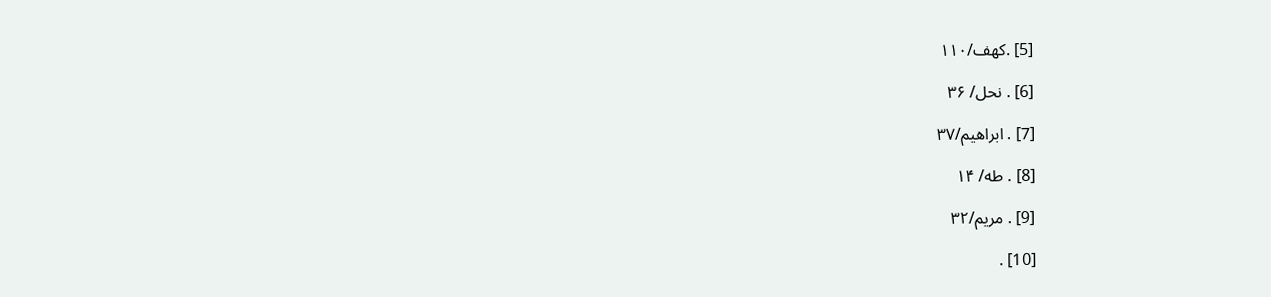[5] .کهف/۱۱۰

[6] . نحل/ ۳۶

[7] . ابراهیم/۳۷

[8] . طه/ ۱۴

[9] . مریم/۳۲

[10] .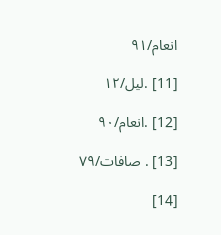انعام/۹۱

[11] .لیل/۱۲

[12] .انعام/۹۰

[13] . صافات/۷۹

[14]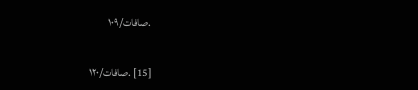.صافات/۱۰۹

[15] .صافات/۱۲۰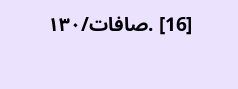[16] .صافات/۱۳۰